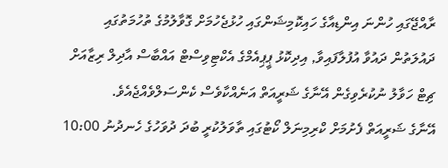ރާއްޖޭގައި ހުންނަ އިންޑިއާގެ ހައިކޮމިޝަންގައި ހުޅުޖެހުމަށް ގޮވާލުމުގެ ތުހުމަތުގައި ދައުލަތުން ދައުވާ އުފުލާފައިވާ, އިދިކޮޅު ޕީޕިއެމްގެ އެކްޓިވިސްޓް އައްބާސް އާދިލް ރިޒާއަށް ޗިޓް ހަވާލު ނުކުރެވިގެން އޭނާގެ ޝަރީއަތް އަނެއްކާވެސް ކެންސަލްވެއްޖެއެވެ.
އޭނާގެ ޝަރީއަތް ފެށުމަށް ކްރިމިނަލް ކޯޓުގައި ތާވަލުކުރީ ބުދަ ދުވަހުގެ ހެނދުނު 10:00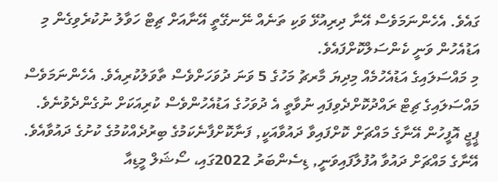ގައެވެ. އެހެންނަމަވެސް އޭނާ ދިރިއުޅޭ ވަކި ތަނެއް ނޭނގޭތީ އޭނާއަށް ޗިޓް ހަވާލު ނުކުރެވިގެން މި އަޑުއެހުން ވަނީ ކެންސަލްކޮށްފައެވެ.
މި މައްސަލައިގެ އަޑުއެހުމެއް މިދިޔަ މާރޗު މަހުގެ 5 ވަނަ ދުވަހަށްވެސް ތާވަލުކުރިއެވެ. އެހެންނަމަވެސް މައްސަލައިގެ ޗިޓް ރައްދުކޮށްދެވިފައި ނުވާތީ އެ ދުވަހުގެ އަޑުއެހުންވެސް ކުރިއަކަށް ނުގެންދެވުނެވެ.
ޕީޖީ އޮފީހުން އޭނާގެ މައްޗަށް ކޮށްފައިވާ ދައުވާއަކީ, ފަނާކޮށްފާނެކަމުގެ ބިރުދެއްކުމުގެ ކުށުގެ ދައުވާއެވެ.
އޭނާގެ މައްޗަށް ދައުވާ އުފުލާފައިވަނީ, ޑިސެންބަރު 2022ގައި، ސޯޝަލް މީޑިއާ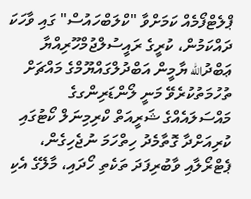ޕްލެޓްފޯމެއް ކަމަށްވާ "ކްލަބްހައުސް" ގައި ވާހަކަ ދައްކަމުން، ކުރީގެ ރައީސުލްޖުމްހޫރިއްޔާ ޢަބްދުالله ޔާމީން އަބްދުލްގައްޔޫމްގެ މައްޗަށް ތުހުމަތުކުރެވޭ މަނީ ލޯންޑަރިންގގެ މައްސަލައެއްގެ ޝަރީއަތް ކްރިމިނަލް ކޯޓުގައި ކުރިއަށްދާ ގޮތާމެދު ހިތްހަމަ ނުޖެހިގެން، ޕެޓްރޯލާއި ވާބުރިފަދަ ތަކެތި ހޯދައި، މާލޭގެ އެކި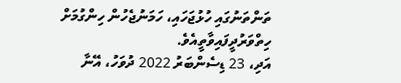ތަންތަނުގައި ހުޅުޖަހައި، ހަމަނުޖެހުން ހިންގުމަށް ހިތްވަރުދީފައިވާތީއެވެ.
އަދި، 23 ޑިސެންބަރު 2022 ދުވަހު، އޭނާ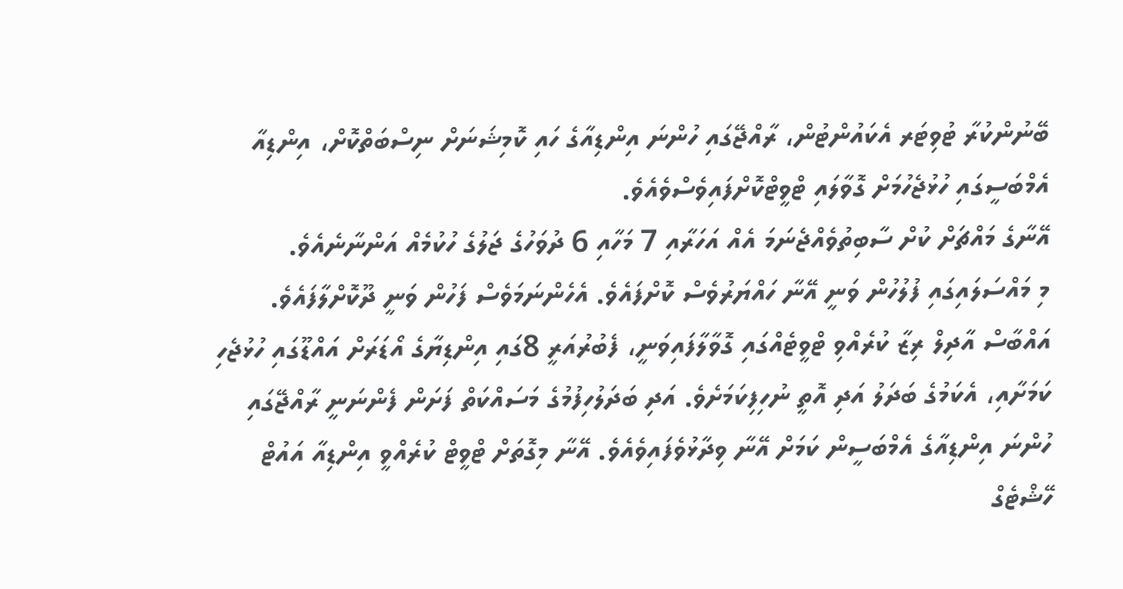ބޭނުންކުރާ ޓުވިޓަރ އެކައުންޓުން، ރާއްޖޭގައި ހުންނަ އިންޑިއާގެ ހައި ކޮމިޝަނަށް ނިސްބަތްކޮށް، އިންޑިއާ އެމްބަސީގައި ހުޅުޖެހުމަށް ގޮވާލައި ޓްވީޓްކޮށްފައިވެސްވެއެވެ.
އޭނާގެ މައްޗަށް ކުށް ސާބިތުވެއްޖެނަމަ އެއް އަހަރާއި 7 މަހާއި 6 ދުވަހުގެ ޖަލުގެ ހުކުމެއް އަންނާނެއެވެ.
މި މައްސަލައިގައި ފުލުހުން ވަނީ އޭނާ ހައްޔަރުވެސް ކޮށްފައެވެ. އެހެންނަމަވެސް ފަހުން ވަނީ ދޫކޮށްލާފައެވެ.
އައްބާސް އާދިލް ރިޒާ ކުރެއްވި ޓްވީޓެއްގައި ގޮވާލާފައިވަނީ، ފެބުރުއަރީ 8ގައި އިންޑިޔާގެ އޯޑަރަށް އައްޑޫގައި ހުޅުޖެހި ކަމަށާއި، އެކަމުގެ ބަދަލު އަދި އޮތީ ނުހިފިކަމަށެވެ. އަދި ބަދަލުހިފުމުގެ މަސައްކަތް ފަށަން ފެންނަނީ ރާއްޖޭގައި ހުންނަ އިންޑިއާގެ އެމްބަސީން ކަމަށް އޭނާ ވިދާޅުވެފައިވެއެވެ. އޭނާ މިގޮތަށް ޓްވީޓް ކުރެއްވީ އިންޑިއާ އައުޓް ހޭޝްޓެގް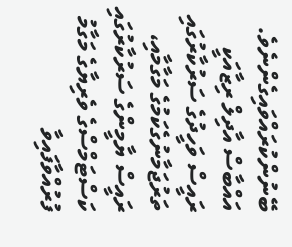ބޭނުންކުރައްވައިގެންނެވެ.
އައްބާސް އާދިލް ރިޒާއަކީ ރައީސް ވަހީދުގެ ސަރުކާރުގައި ތަރުޖަމާނުގެކަމުގެ މަގާމާއި، ރައީސް ޔާމީންގެ ސަރުކާރުގައި ކަސްޓަމްސްގެ ވެރިޔާގެ މަގާމު ފުރުއްވާފައިވާ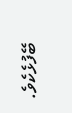ބޭފުޅެކެވެ.